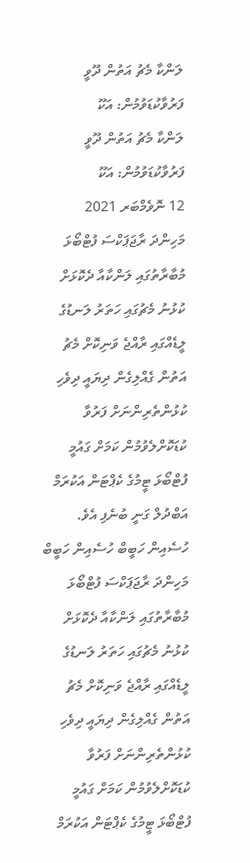ލަންކާ މެޗު އަތުން ދޫވީ ފަރުވާކުޑަވުމުން: އަކޫ
ލަންކާ މެޗު އަތުން ދޫވީ ފަރުވާކުޑަވުމުން: އަކޫ
12 ނޮވެމްބަރ 2021
މަހިންދަ ރާޖަޕަކްސަ ފުޓްބޯޅަ މުބާރާތުގައި ލަންކާއާ ދެކޮޅަށް ކުޅުނު މެޗުގައި ހަތަރު ލަނޑުގެ ލީޑެއްގައި ރާއްޖެ ވަނިކޮށް މެޗު އަތުން ގެއްލިގެން ދިޔައީ ދިވެހި ކުޅުންތެރިންނަށް ފަރުވާ ކުޑަކޮށްލެވުމުން ކަމަށް ގައުމީ ފުޓްބޯޅަ ޓީމުގެ ކެޕްޓަން އަކުރަމް އަބްދުލް ގަނީ ބުނެފި އެވެ.
ހުސެއިން ހަބީބް ހުސެއިން ހަބީބް
މަހިންދަ ރާޖަޕަކްސަ ފުޓްބޯޅަ މުބާރާތުގައި ލަންކާއާ ދެކޮޅަށް ކުޅުނު މެޗުގައި ހަތަރު ލަނޑުގެ ލީޑެއްގައި ރާއްޖެ ވަނިކޮށް މެޗު އަތުން ގެއްލިގެން ދިޔައީ ދިވެހި ކުޅުންތެރިންނަށް ފަރުވާ ކުޑަކޮށްލެވުމުން ކަމަށް ގައުމީ ފުޓްބޯޅަ ޓީމުގެ ކެޕްޓަން އަކުރަމް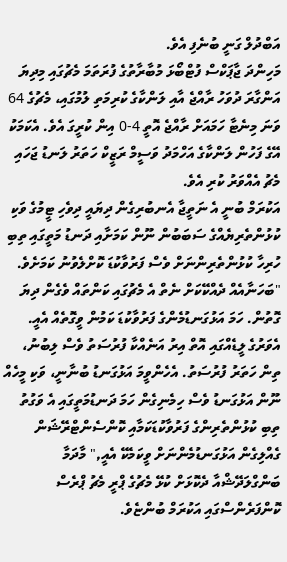އަބްދުލް ގަނީ ބުނެފި އެވެ.
މަހިންދަ ޖާޕަކްސް ފުޓްބޯޅަ މުބާރާތުގެ ފުރަތަމަ މެޗުގައި މިދިޔަ އަންގާރަ ދުވަހު ރާއްޖެ އާއި ލަންކާގެ ކުރިމަތި ލުމުގައި، މެޗުގެ 64 ވަނަ މިނެޓާ ހަމައަށް ރާއްޖެ އޮތީ 4-0 އިން ކުރީގަ އެވެ. އެކަމަކު އޭގެ ފަހުން ލަންކާގެ އަހްމަދު ވަސީމް ރަޒީކް ހަތަރު ލަނޑު ޖަހައި މެޗު އެއްވަރު ކުރި އެވެ.
އަކުރަމް ބުނީ އެ ނަތީޖާ އެނބުރިގެން ދިޔައީ ދިވެހި ޓީމުގެ ވަކި ކުޅުންތެރިޔެއްގެ ސަބަބުން ނޫން ކަމަށާއި ދަނޑު މަތީގައި ތިބި ހުރިހާ ކުޅުންތެރިންނަށް ވެސް ފަރުވާކުޑަ ކޮށްލެވުނު ކަމަށެވެ.
"ބަހަނާއެއް ދެއްކޭކަށް ނެތް އެ މެޗުގައި ކަންތައް ވެގެން ދިޔަ ގޮތުން. ހަމަ އަޅުގަނޑުމެންގެ ފަރުވާކުޑަ ކަމުން ވީގޮތެއް އެއީ. އެވަރުގެ ލީޑެއްގައި އޮތް އިރު އަނެއްކާ ފުރުސަތު ވެސް ލިބުނު، ތިން ހަތަރު ފުރުސަތު. އެހެންވީމަ އަޅުގަނޑު ބުނާނީ، ވަކި މީހެއް ނޫން އަޅުގަނޑު ވެސް ހިމެނިގެން ހަމަ ދަނޑުމަތީގައި އެ ވަގުތު ތިބި ކުޅުންތެރިންގެ ފަރުވާކުޑަކަމާއި ކޮންސެންޓްރޭޝަން ގެއްލިގެން އަޅުގަނޑުމެންނަށް ވީކަމެކޭ އެއީ," މާދަމާ ބަންގްލަދޭޝްއާ ދެކޮޅަށް ކުޅޭ މެޗުގެ ޕްރީ މެޗު ޕްރެސް ކޮންފަރެންސްގައި އަކުރަމް ބުންޏެވެ.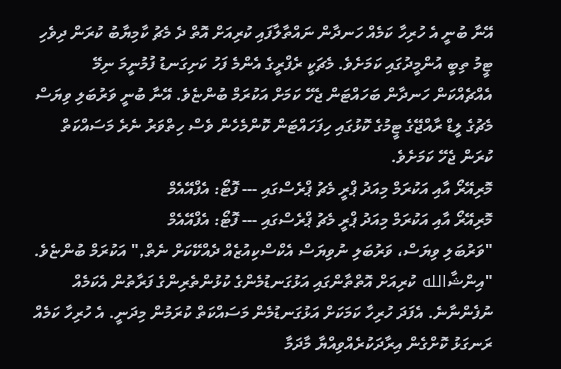އޭނާ ބުނީ އެ ހުރިހާ ކަމެއް ހަނދާން ނައްތާލާފައި ކުރިއަށް އޮތް ދެ މެޗު ކާމިޔާބު ކުރަން ދިވެހި ޓީމު ތިބީ އުންމީދުގައި ކަމަށެވެ. މެޗަކީ ރެފްރީގެ އެންމެ ފަހު ކަށިގަނޑު ފުމުނީމަ ނިމޭ އެއްޗެއްކަން ހަނދާން ބަހައްޓަން ޖެހޭ ކަމަށް އަކުރަމް ބުންޏެވެ. އޭނާ ބުނީ ވަރުބަލި ވިޔަސް މެޗުގެ ލީޑް ރާއްޖޭގެ ޓީމުގެ ކޮޅުގައި ހިފަހައްޓަން ކޮންމެހެން ވެސް ހިތްވަރު ނެރެ މަސައްކަތް ކުރަން ޖެހޭ ކަމަށެވެ.
މޮރިއޭރޯ އާއި އަކުރަމް މިއަދު ޕްރީ މެޗު ޕްރެސްގައި --- ފޮޓޯ: އެފްއޭއެމް
މޮރިއޭރޯ އާއި އަކުރަމް މިއަދު ޕްރީ މެޗު ޕްރެސްގައި --- ފޮޓޯ: އެފްއޭއެމް
"ވަރުބަލި ވިޔަސް، ވަރުބަލި ނުވިޔަސް އެކްސްކިއުޒެއް ދެއްކޭކަށް ނެތް," އަކުރަމް ބުންޏެވެ. "އިންޝާالله ކުރިއަށް އޮތްތާންގައި އަޅުގަނޑުމެންގެ ކުޅުންތެރިންގެ ފަރާތުން އެކަމެއް ނުފެންނާނެ. އެފަދަ ހުރިހާ ކަމަކަށް އަޅުގަނޑުމެން މަސައްކަތް ކުރަމުން މިދަނީ. އެ ހުރިހާ ކަމެއް ރަނގަޅު ކޮށްގެން އިރާދަކުރެއްވިއްޔާ މާދަމާ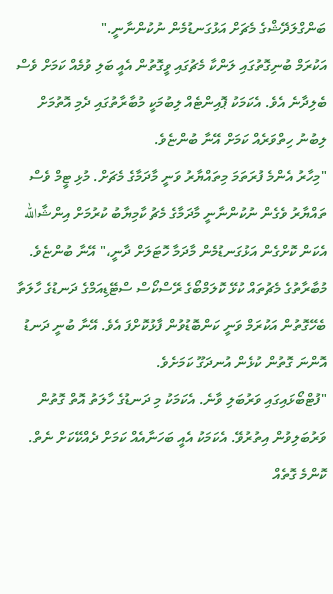ބަންގްލަދޭޝްގެ މެޗަށް އަޅުގަނޑުމެން ނުކުންނާނީ."
އަކުރަމް ބުނިގޮތުގައި ލަންކާ މެޗުގައި ވީގޮތުން އެއީ ބަލި ވުމެއް ކަމަށް ވެސް ބެލިދާނެ އެވެ. އެކަމަކު ޕޮއިންޓެއް ލިބުމަކީ މުބާރާތުގައި ދެމި އޮތުމަށް ލިބުނު ހިތްވަރެއް ކަމަށް އޭނާ ބުންޏެވެ.
"މިހާރު އެންމެ ފުރަތަމަ މިތައްޔާރު ވަނީ މާދަމާގެ މެޗަށް. މުޅި ޓީމް ވެސް ތައްޔާރު ވެގެން ނުކުންނާނީ މާދަމާގެ މެޗު ކާމިޔާބު ކުރުމަށް އިންޝާالله އެކަން ކޮށްގެން އަޅުގަނޑުމެން މާދަމާ ހޮޓަލަށް ދާނީ،" އޭނާ ބުންޏެވެ.
މުބާރާތުގެ މެޗުތައް ކުޅޭ ކޮލަމްބޯގެ ރޭސްކޯސް ސްޓޭޑިއަމްގެ ދަނޑުގެ ހާލަތާ ބެހޭގޮތުން އަކުރަމް ވަނީ ކަންބޮޑުވުން ފާޅުކޮށްފަ އެވެ. އޭނާ ބުނީ ދަނޑު އޮންނަ ގޮތުން ކުޅެން އުނދަގޫ ކަމަށެވެ.
"ފުޓްބޯޅައިގައި ވަރުބަލި ވާނެ. އެކަމަކު މި ދަނޑުގެ ހާލަތު އޮތް ގޮތުން ވަރުބަލިވުން އިތުރުވޭ. އެކަމަކު އެއީ ބަހަނާއެއް ކަމަށް ދެއްކޭކަށް ނެތް. ކޮންމެ ގޮތެއް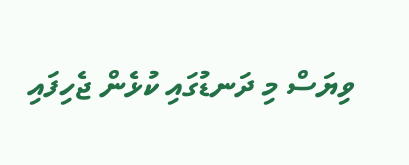ވިޔަސް މި ދަނޑުގައި ކުޅެން ޖެހިފައި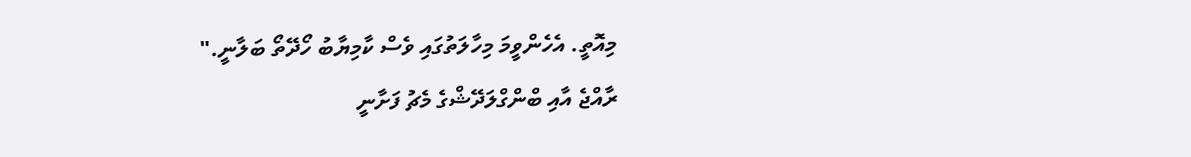މިއޮތީ. އެހެންވީމަ މިހާލަތުގައި ވެސް ކާމިޔާބު ހޯދޭތޯ ބަލާނީ."
ރާއްޖެ އާއި ބްންގްލަދޭޝްގެ މެޗު ފަށާނީ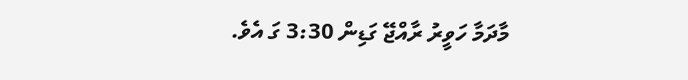މާދަމާ ހަވީރު ރާއްޖޭ ގަޑިން 3:30 ގަ އެވެ.